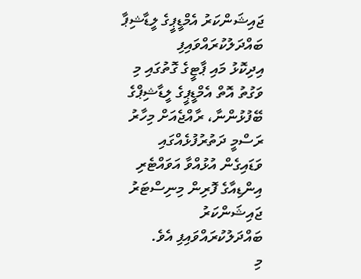ޖައިޝަންކަރު އެމްޑީޕީގެ ލީޑާޝިޕާ ބައްދަލުކުރައްވައިފި
އިދިކޮޅު މައި ޕާޓީގެ ގޮތުގައި މި ވަގުތު އޮތް އެމްޑީޕީގެ ލީޑާޝިޕްގެ ބޭފުޅުންނާ، ރާއްޖެއަށް މިހާރު ރަސްމީ ދަތުރުފުޅެއްގައި ވަޑައިގެން އުޅުއްވާ އަވައްޓެރި އިންޑިއާގެ ފޮރިން މިނިސްޓަރު ޖައިޝަންކަރު ބައްދަލުކުރައްވައިފި އެވެ.
މި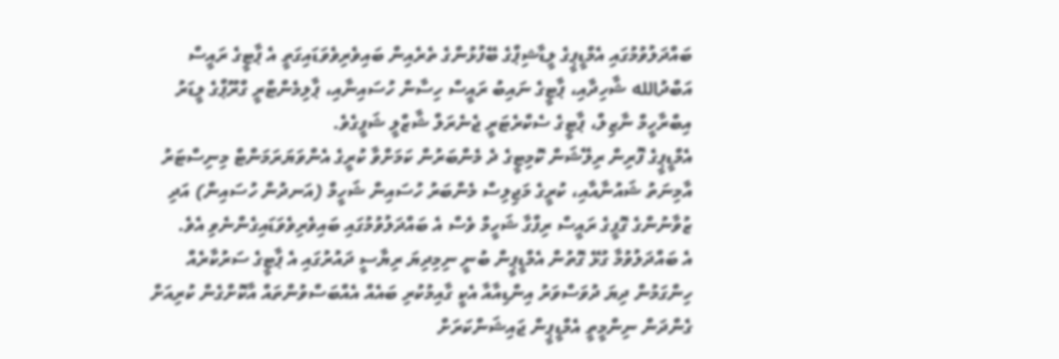ބައްދަލުވުމުގައި އެމްޑީޕީގެ ލީޑާޝިޕްގެ ބޭފުޅުންގެ ތެރެއިން ބައިވެރިވެވަޑައިގަތީ އެ ޕާޓީގެ ރައީސް އަބްދުالله ޝާހިދާއި، ޕާޓީގެ ނައިބު ރައީސް ހިސާން ހުސައިނާއި، ޕާލިމެންޓްރީ ގްރޫޕްގެ ލީޑަރު އިބްރާހީމް ނާޒިލް، ޕާޓީގެ ސެކްރެޓަރީ ޖެނެރަލް ޝާޒްލީ ޝަފީގެވެ.
އެމްޑީޕީގެ ފޮރިން ރިލޭޝަން ކޮމިޓީގެ ދެ މެންބަރުން ކަމަށްވާ ކުރީގެ އެންވަޔަރަމަންޓް މިނިސްޓަރު އާމިނަތު ޝައުނާއާއި، ކުރީގެ މަޖިލިސް މެންބަރު ހުސައިން ޝަހީމް (އަނދުން ހުސައިން) އަދި ޒުވާނުންގެ ގޮފީގެ ރައީސް ރިފްގާ ޝަހީމް ވެސް އެ ބައްދަލުވުމުގައި ބައިވެރިވެވަޑައިގެންނެވި އެވެ.
އެ ބައްދަލުވުމާ ގުޅޭ ގޮތުން އެމްޑީޕީން ބުނީ ނިމިދިޔަ ރިޔާސީ ދައުރުގައި އެ ޕާޓީގެ ސަރުކާރެއް ހިންގަމުން ދިޔަ ދުވަސްވަރު އިންޑިއާއާ އެކީ ގާއިމުކުރި ބައެއް އެއްބަސްވުންތައް އާކޮށްގެން ކުރިއަށް ގެންދަން ނިންމީތީ އެމްޑީޕީން ޖައިޝަންކަރަށް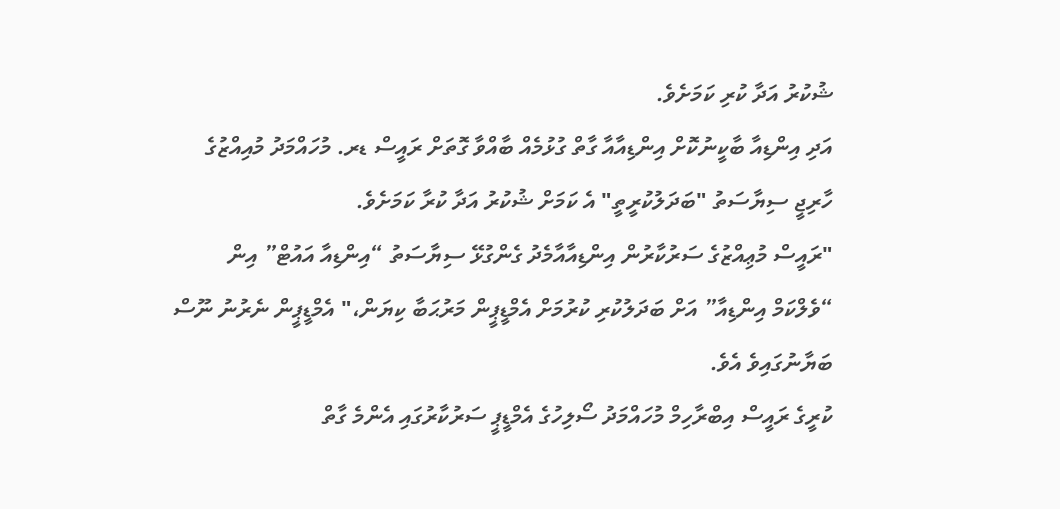ޝުކުރު އަދާ ކުރި ކަމަށެވެ.
އަދި އިންޑިއާ ބާކީނުކޮށް އިންޑިއާއާ ގާތް ގުޅުމެއް ބާއްވާ ގޮތަށް ރައީސް ޑރ. މުހައްމަދު މުއިއްޒުގެ ހާރިޖީ ސިޔާސަތު "ބަދަލުކުރީތީ" އެ ކަމަށް ޝުކުރު އަދާ ކުރާ ކަމަށެވެ.
"ރައީސް މުޢިއްޒުގެ ސަރުކާރުން އިންޑިއާއާމެދު ގެންގުޅޭ ސިޔާސަތު “އިންޑިއާ އައުޓް” އިން “ވެލްކަމް އިންޑިއާ” އަށް ބަދަލުކުރި ކުރުމަށް އެމްޑީޕީން މަރުޙަބާ ކިޔަން،" އެމްޑީޕީން ނެރުނު ނޫސް ބަޔާނުގައިވެ އެވެ.
ކުރީގެ ރައީސް އިބްރާހިމް މުހައްމަދު ސޯލިހުގެ އެމްޑީޕީ ސަރުކާރުގައި އެންމެ ގާތް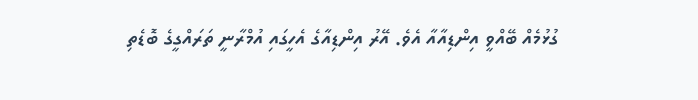ގުޅުމެއް ބޭއްވީ އިންޑިއާއާ އެވެ. އޭރު އިންޑިއާގެ އެހީގައި އުމްރާނީ ތަރައްގީގެ ބޮޑެތި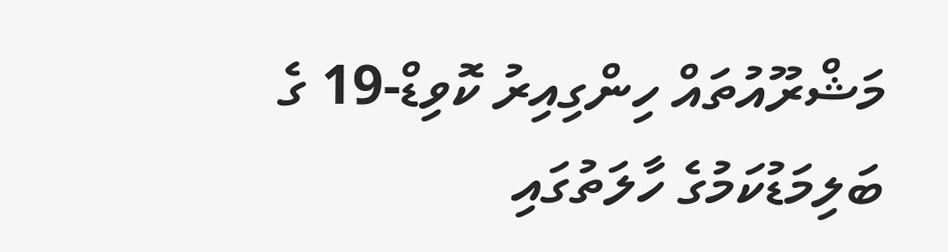މަޝްރޫއުތައް ހިންގިއިރު ކޮވިޑް-19 ގެ ބަލިމަޑުކަމުގެ ހާލަތުގައި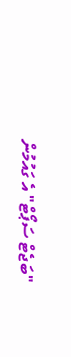"ބަޖެޓް ސަޕޯޓް" އެ ގައުމުން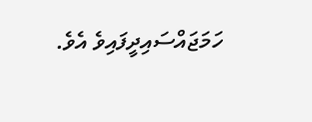ހަމަޖައްސައިދީފައިވެ އެވެ.